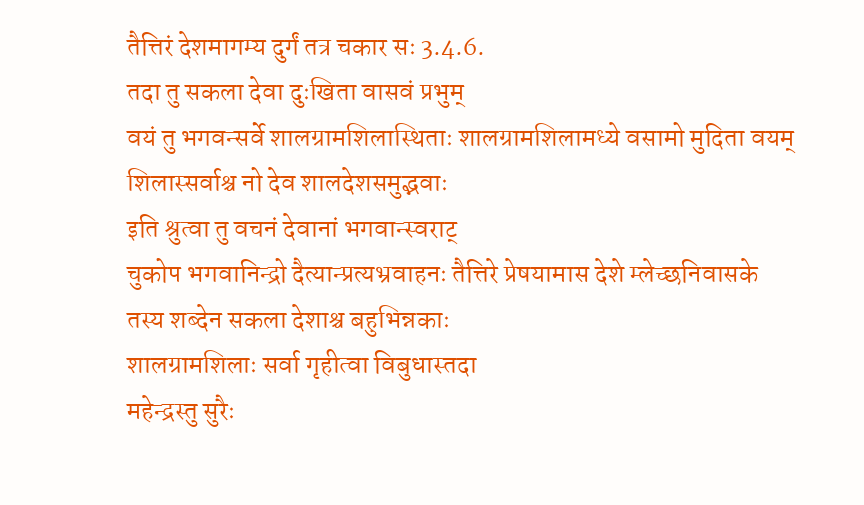तैत्तिरं देशमागम्य दुर्गं तत्र चकार सः 3.4.6.
तदा तु सकला देवा दुःखिता वासवं प्रभुम्
वयं तु भगवन्सर्वे शालग्रामशिलास्थिताः शालग्रामशिलामध्ये वसामो मुदिता वयम्
शिलास्सर्वाश्च नो देव शालदेशसमुद्भवाः
इति श्रुत्वा तु वचनं देवानां भगवान्स्वराट्
चुकोप भगवानिन्द्रो दैत्यान्प्रत्यभ्रवाहनः तैत्तिरे प्रेषयामास देशे म्लेच्छनिवासके
तस्य शब्देन सकला देशाश्च बहुभिन्नकाः
शालग्रामशिलाः सर्वा गृहीत्वा विबुधास्तदा
महेन्द्रस्तु सुरैः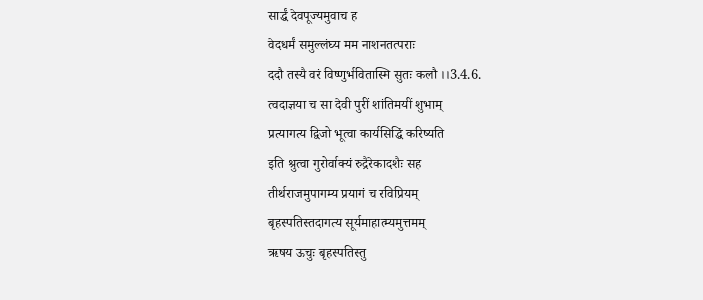सार्द्धं देवपूज्यमुवाच ह
वेदधर्मं समुल्लंघ्य मम नाशनतत्पराः
ददौ तस्यै वरं विष्णुर्भवितास्मि सुतः कलौ ।।3.4.6.
त्वदाज्ञया च सा देवी पुरीं शांतिमयीं शुभाम्
प्रत्यागत्य द्विजो भूत्वा कार्यसिद्धिं करिष्यति
इति श्रुत्वा गुरोर्वाक्यं रुद्रैरेकादशैः सह
तीर्थराजमुपागम्य प्रयागं च रविप्रियम्
बृहस्पतिस्तदागत्य सूर्यमाहात्म्यमुत्तमम्
ऋषय ऊचुः बृहस्पतिस्तु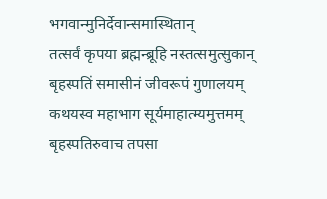भगवान्मुनिर्देवान्समास्थितान्
तत्सर्वं कृपया ब्रह्मन्ब्रूहि नस्तत्समुत्सुकान्
बृहस्पतिं समासीनं जीवरूपं गुणालयम्
कथयस्व महाभाग सूर्यमाहात्म्यमुत्तमम्
बृहस्पतिरुवाच तपसा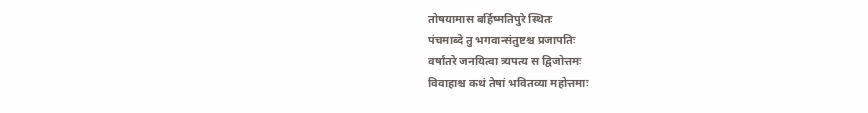तोषयामास बर्हिष्मतिपुरे स्थितः
पंचमाब्दे तु भगवान्संतुष्टश्च प्रजापतिः
वर्षांतरे जनयित्वा त्र्यपत्य स द्विजोत्तमः
विवाहाश्च कथं तेषां भवितव्या महोत्तमाः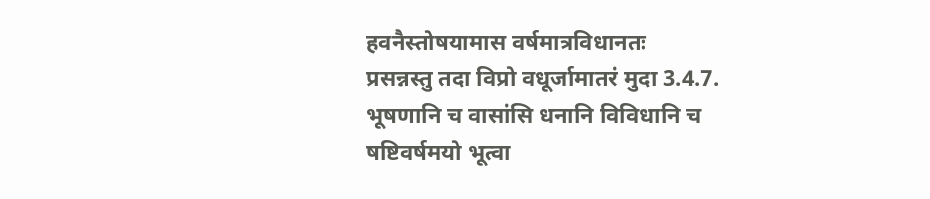हवनैस्तोषयामास वर्षमात्रविधानतः
प्रसन्नस्तु तदा विप्रो वधूर्जामातरं मुदा 3.4.7.
भूषणानि च वासांसि धनानि विविधानि च
षष्टिवर्षमयो भूत्वा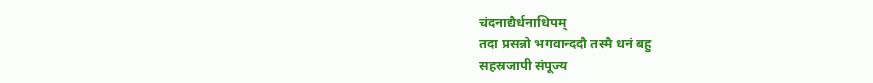चंदनाद्यैर्धनाधिपम्
तदा प्रसन्नो भगवान्ददौ तस्मै धनं बहु
सहस्रजापी संपूज्य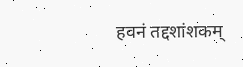हवनं तद्दशांशकम्